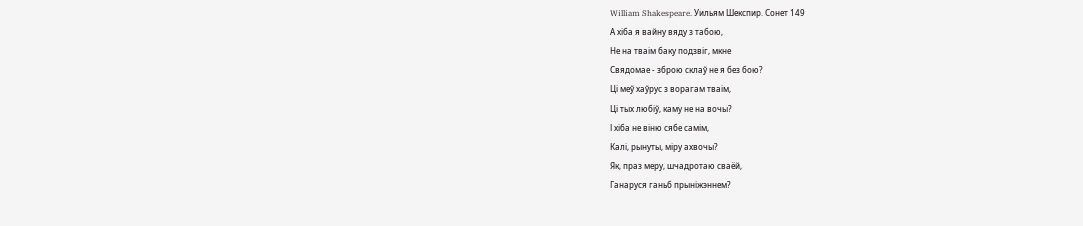William Shakespeare. Уильям Шекспир. Сонет 149
А хіба я вайну вяду з табою,
Не на тваім баку подзвіг, мкне
Свядомае - зброю склаў не я без бою?
Ці меў хаўрус з ворагам тваім,
Ці тых любіў, каму не на вочы?
І хіба не віню сябе самім,
Калі, рынуты, міру ахвочы?
Як, праз меру, шчадротаю сваёй,
Ганаруся ганьб прыніжэннем?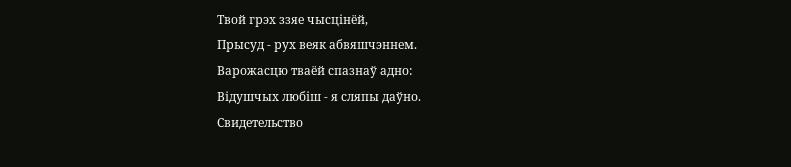Твой грэх ззяе чысцінёй,
Прысуд - рух веяк абвяшчэннем.
Варожасцю тваёй спазнаў адно:
Відушчых любіш - я сляпы даўно.
Свидетельство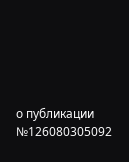о публикации №126080305092